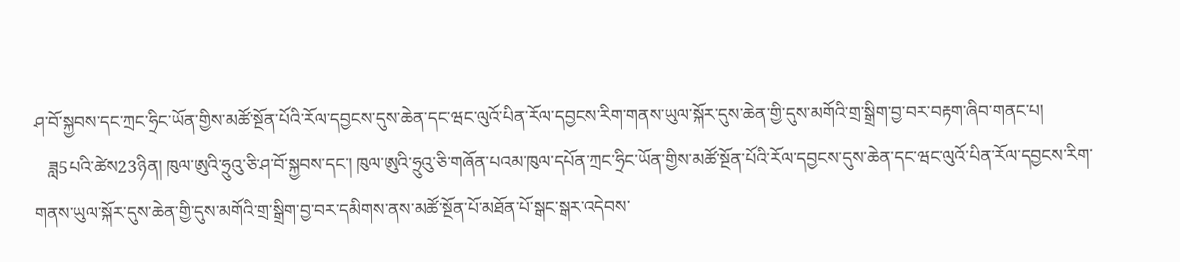ཤ་བོ་སྐྱབས་དང་ཀྲང་ཧྲིང་ཡོན་གྱིས་མཚོ་སྔོན་པོའི་རོལ་དབྱངས་དུས་ཆེན་དང་ཝང་ལུའོ་པིན་རོལ་དབྱངས་རིག་གནས་ཡུལ་སྐོར་དུས་ཆེན་གྱི་དུས་མགོའི་གྲ་སྒྲིག་བྱ་བར་བརྟག་ཞིབ་གནང་པ།
   ཟླ5པའི་ཚེས23ཉིན། ཁུལ་ཨུའི་ཧྲུའུ་ཅི་ཤ་བོ་སྐྱབས་དང་། ཁུལ་ཨུའི་ཧྲུའུ་ཅི་གཞོན་པའམ་ཁུལ་དཔོན་ཀྲང་ཧྲིང་ཡོན་གྱིས་མཚོ་སྔོན་པོའི་རོལ་དབྱངས་དུས་ཆེན་དང་ཝང་ལུའོ་པིན་རོལ་དབྱངས་རིག་གནས་ཡུལ་སྐོར་དུས་ཆེན་གྱི་དུས་མགོའི་གྲ་སྒྲིག་བྱ་བར་དམིགས་ནས་མཚོ་སྔོན་པོ་མཐོན་པོ་སྒང་སྒར་འདེབས་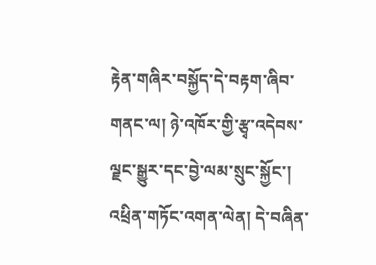རྟེན་གཞིར་བསྐྱོད་དེ་བརྟག་ཞིབ་གནང་ལ། ཉེ་འཁོར་གྱི་རྩྭ་འདེབས་ལྗང་སྒྱུར་དང་བྱེ་ལམ་སྲུང་སྐྱོང་། འཕྲིན་གཏོང་འགན་ལེན། དེ་བཞིན་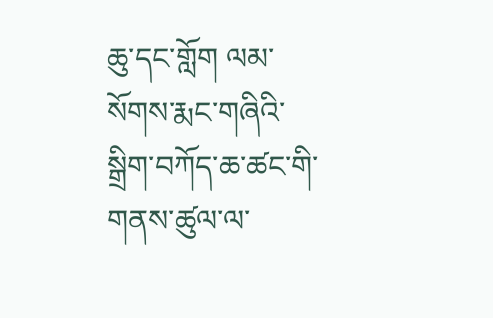ཆུ་དང་གློག ལམ་སོགས་རྨང་གཞིའི་སྒྲིག་བཀོད་ཆ་ཚང་གི་གནས་ཚུལ་ལ་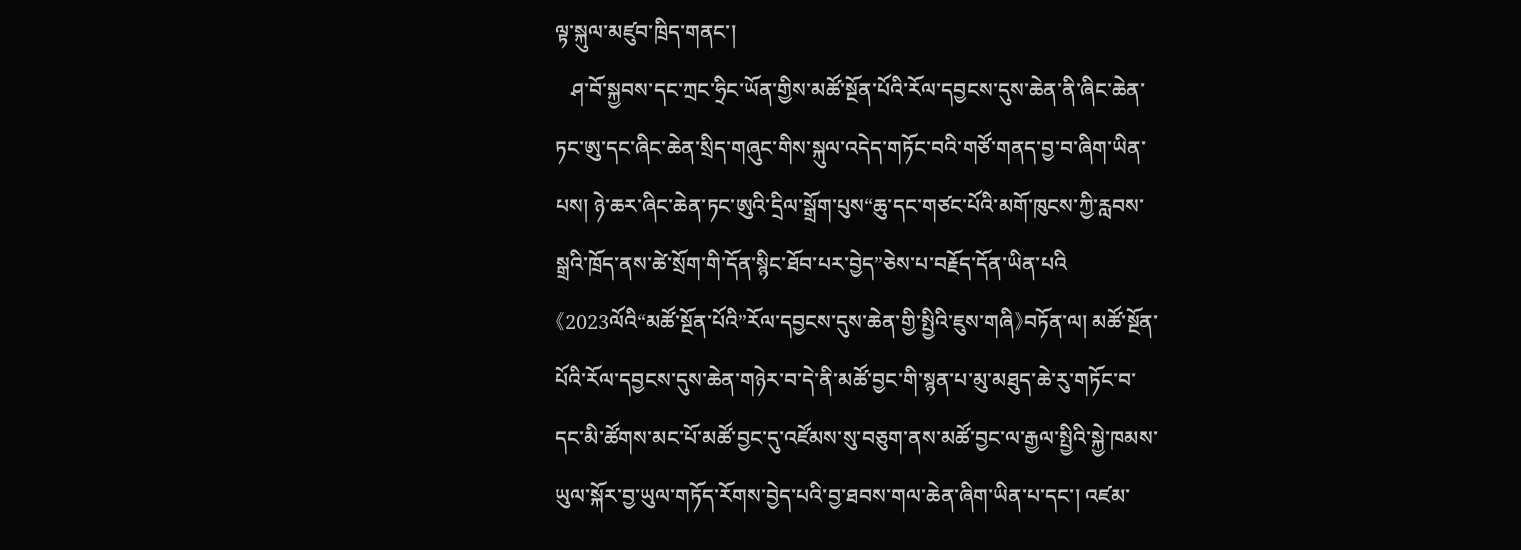ལྟ་སྐུལ་མཛུབ་ཁྲིད་གནང་།
   ཤ་བོ་སྐྱབས་དང་ཀྲང་ཧྲིང་ཡོན་གྱིས་མཚོ་སྔོན་པོའི་རོལ་དབྱངས་དུས་ཆེན་ནི་ཞིང་ཆེན་ཏང་ཨུ་དང་ཞིང་ཆེན་སྲིད་གཞུང་གིས་སྐུལ་འདེད་གཏོང་བའི་གཙོ་གནད་བྱ་བ་ཞིག་ཡིན་པས། ཉེ་ཆར་ཞིང་ཆེན་ཏང་ཨུའི་དྲིལ་སྒྲོག་པུས“ཆུ་དང་གཙང་པོའི་མགོ་ཁུངས་ཀྱི་རླབས་སྒྲའི་ཁྲོད་ནས་ཚེ་སྲོག་གི་དོན་སྙིང་ཐོབ་པར་བྱེད”ཅེས་པ་བརྗོད་དོན་ཡིན་པའི《2023ལོའི“མཚོ་སྔོན་པོའི”རོལ་དབྱངས་དུས་ཆེན་གྱི་སྤྱིའི་ཇུས་གཞི》བཏོན་ལ། མཚོ་སྔོན་པོའི་རོལ་དབྱངས་དུས་ཆེན་གཉེར་བ་དེ་ནི་མཚོ་བྱང་གི་སྙན་པ་མུ་མཐུད་ཆེ་རུ་གཏོང་བ་དང་མི་ཚོགས་མང་པོ་མཚོ་བྱང་དུ་འཛོམས་སུ་བཅུག་ནས་མཚོ་བྱང་ལ་རྒྱལ་སྤྱིའི་སྐྱེ་ཁམས་ཡུལ་སྐོར་བྱ་ཡུལ་གཏོད་རོགས་བྱེད་པའི་བྱ་ཐབས་གལ་ཆེན་ཞིག་ཡིན་པ་དང་། འཛམ་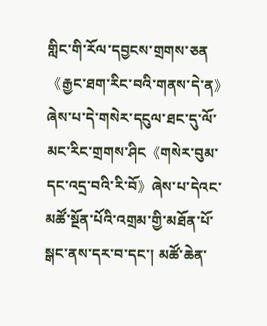གླིང་གི་རོལ་དབྱངས་གྲགས་ཅན《རྒྱང་ཐག་རིང་བའི་གནས་དེ་ན》ཞེས་པ་དེ་གསེར་དངུལ་ཐང་དུ་ལོ་མང་རིང་གྲགས་ཤིང《གསེར་བུམ་དང་འདྲ་བའི་རི་བོ》ཞེས་པ་དེའང་མཚོ་སྔོན་པོའི་འགྲམ་གྱི་མཐོན་པོ་སྒང་ནས་དར་བ་དང་། མཚོ་ཆེན་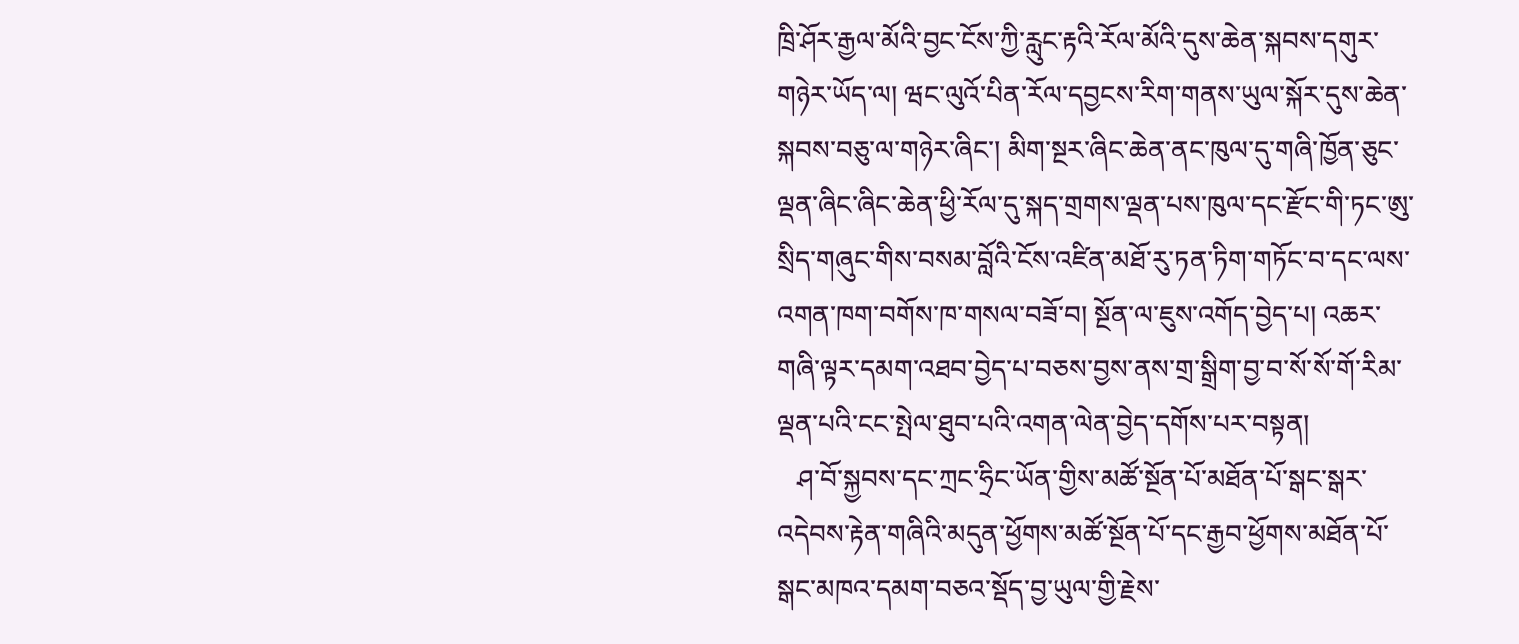ཁྲི་ཤོར་རྒྱལ་མོའི་བྱང་ངོས་ཀྱི་རླུང་རྟའི་རོལ་མོའི་དུས་ཆེན་སྐབས་དགུར་གཉེར་ཡོད་ལ། ཝང་ལུའོ་པིན་རོལ་དབྱངས་རིག་གནས་ཡུལ་སྐོར་དུས་ཆེན་སྐབས་བཅུ་ལ་གཉེར་ཞིང་། མིག་སྔར་ཞིང་ཆེན་ནང་ཁུལ་དུ་གཞི་ཁྱོན་ཅུང་ལྡན་ཞིང་ཞིང་ཆེན་ཕྱི་རོལ་དུ་སྐད་གྲགས་ལྡན་པས་ཁུལ་དང་རྫོང་གི་ཏང་ཨུ་སྲིད་གཞུང་གིས་བསམ་བློའི་ངོས་འཛིན་མཐོ་རུ་ཏན་ཏིག་གཏོང་བ་དང་ལས་འགན་ཁག་བགོས་ཁ་གསལ་བཟོ་བ། སྔོན་ལ་ཇུས་འགོད་བྱེད་པ། འཆར་གཞི་ལྟར་དམག་འཐབ་བྱེད་པ་བཅས་བྱས་ནས་གྲ་སྒྲིག་བྱ་བ་སོ་སོ་གོ་རིམ་ལྡན་པའི་ངང་སྤེལ་ཐུབ་པའི་འགན་ལེན་བྱེད་དགོས་པར་བསྟན།
   ཤ་བོ་སྐྱབས་དང་ཀྲང་ཧྲིང་ཡོན་གྱིས་མཚོ་སྔོན་པོ་མཐོན་པོ་སྒང་སྒར་འདེབས་རྟེན་གཞིའི་མདུན་ཕྱོགས་མཚོ་སྔོན་པོ་དང་རྒྱབ་ཕྱོགས་མཐོན་པོ་སྒང་མཁའ་དམག་བཅའ་སྡོད་བྱ་ཡུལ་གྱི་རྗེས་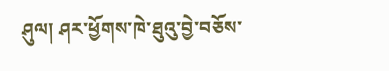ཤུལ། ཤར་ཕྱོགས་ཁེ་ཐུའུ་བྱེ་བཅོས་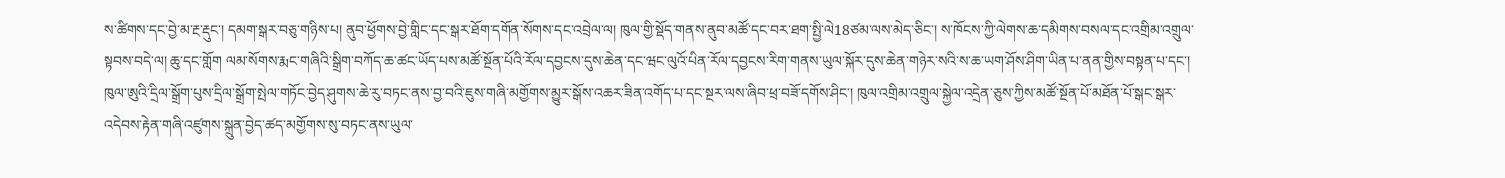ས་ཚིགས་དང་བྱེ་མ་རྔ་རྡུང་། དམག་སྒར་བཅུ་གཉིས་པ། ནུབ་ཕྱོགས་བྱེ་གླིང་དང་སྒར་ཐོག་དགོན་སོགས་དང་འབྲེལ་ལ། ཁུལ་གྱི་སྡོད་གནས་ནུབ་མཚོ་དང་བར་ཐག་སྤྱི་ལེ18ཙམ་ལས་མེད་ཅིང་། ས་ཁོངས་ཀྱི་ལེགས་ཆ་དམིགས་བསལ་དང་འགྲིམ་འགྲུལ་སྟབས་བདེ་ལ། ཆུ་དང་གློག ལམ་སོགས་རྨང་གཞིའི་སྒྲིག་བཀོད་ཆ་ཚང་ཡོད་པས་མཚོ་སྔོན་པོའི་རོལ་དབྱངས་དུས་ཆེན་དང་ཝང་ལུའོ་པིན་རོལ་དབྱངས་རིག་གནས་ཡུལ་སྐོར་དུས་ཆེན་གཉེར་སའི་ས་ཆ་ཡག་ཤོས་ཤིག་ཡིན་པ་ནན་གྱིས་བསྟན་པ་དང་། ཁུལ་ཨུའི་དྲིལ་སྒྲོག་པུས་དྲིལ་སྒྲོག་སྤེལ་གཏོང་བྱེད་ཤུགས་ཆེ་རུ་བཏང་ནས་བྱ་བའི་ཇུས་གཞི་མགྱོགས་མྱུར་སྒོས་འཆར་ཟིན་འགོད་པ་དང་སྔར་ལས་ཞིབ་ཕྲ་བཟོ་དགོས་ཤིང་། ཁུལ་འགྲིམ་འགྲུལ་སྐྱེལ་འདྲེན་ཅུས་ཀྱིས་མཚོ་སྔོན་པོ་མཐོན་པོ་སྒང་སྒར་འདེབས་རྟེན་གཞི་འཛུགས་སྐྲུན་བྱེད་ཚད་མགྱོགས་སུ་བཏང་ནས་ཡུལ་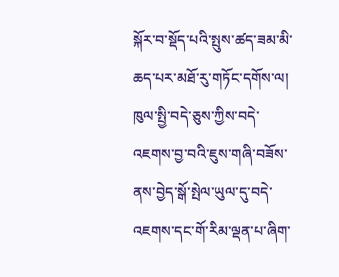སྐོར་བ་སྡོད་པའི་སྤུས་ཚད་ཟམ་མི་ཆད་པར་མཐོ་རུ་གཏོང་དགོས་ལ། ཁུལ་སྤྱི་བདེ་ཅུས་ཀྱིས་བདེ་འཇགས་བྱ་བའི་ཇུས་གཞི་བཟོས་ནས་བྱེད་སྒོ་སྤེལ་ཡུལ་དུ་བདེ་འཇགས་དང་གོ་རིམ་ལྡན་པ་ཞིག་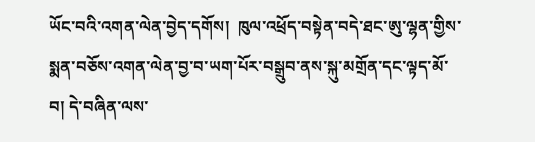ཡོང་བའི་འགན་ལེན་བྱེད་དགོས།  ཁུལ་འཕྲོད་བསྟེན་བདེ་ཐང་ཨུ་ལྷན་གྱིས་སྨན་བཅོས་འགན་ལེན་བྱ་བ་ཡག་པོར་བསྒྲུབ་ནས་སྐུ་མགྲོན་དང་ལྟད་མོ་བ། དེ་བཞིན་ལས་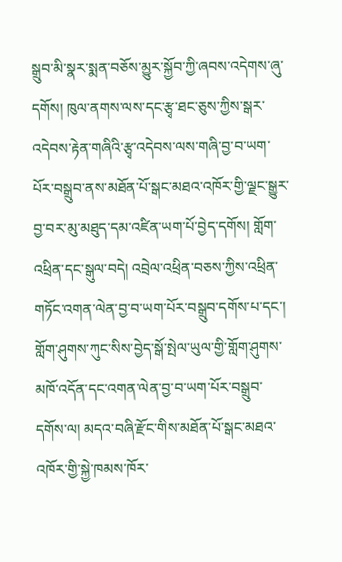སྒྲུབ་མི་སྣར་སྨན་བཅོས་མྱུར་སྐྱོབ་ཀྱི་ཞབས་འདེགས་ཞུ་དགོས། ཁུལ་ནགས་ལས་དང་རྩྭ་ཐང་ཅུས་ཀྱིས་སྒར་འདེབས་རྟེན་གཞིའི་རྩྭ་འདེབས་ལས་གཞི་བྱ་བ་ཡག་པོར་བསྒྲུབ་ནས་མཐོན་པོ་སྒང་མཐའ་འཁོར་གྱི་ལྗང་སྒྱུར་བྱ་བར་མུ་མཐུད་དམ་འཛིན་ཡག་པོ་བྱེད་དགོས། གློག་འཕྲིན་དང་སྒུལ་བདེ། འབྲེལ་འཕྲིན་བཅས་ཀྱིས་འཕྲིན་གཏོང་འགན་ལེན་བྱ་བ་ཡག་པོར་བསྒྲུབ་དགོས་པ་དང་། གློག་ཤུགས་ཀུང་སིས་བྱེད་སྒོ་སྤེལ་ཡུལ་གྱི་གློག་ཤུགས་མཁོ་འདོན་དང་འགན་ལེན་བྱ་བ་ཡག་པོར་བསྒྲུབ་དགོས་ལ། མདའ་བཞི་རྫོང་གིས་མཐོན་པོ་སྒང་མཐའ་འཁོར་གྱི་སྐྱེ་ཁམས་ཁོར་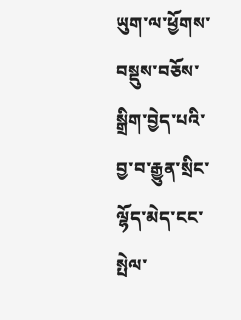ཡུག་ལ་ཕྱོགས་བསྡུས་བཅོས་སྒྲིག་བྱེད་པའི་བྱ་བ་རྒྱུན་སྲིང་ལྷོད་མེད་ངང་སྤེལ་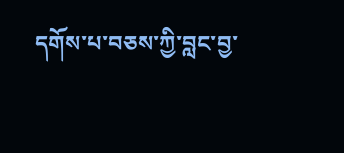དགོས་པ་བཅས་ཀྱི་བླང་བྱ་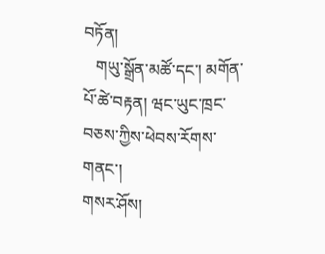བཏོན།
   གཡུ་སྒྲོན་མཚོ་དང་། མགོན་པོ་ཚེ་བརྟན། ཝང་ཡུང་ཁྲང་བཅས་ཀྱིས་ཕེབས་རོགས་གནང་།
གསར་ཤོས།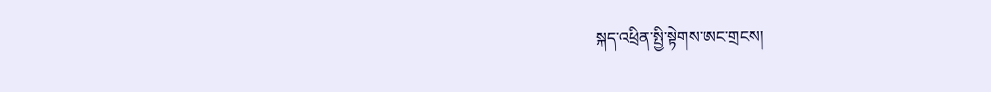སྐད་འཕྲིན་སྤྱི་སྟེགས་ཨང་གྲངས།